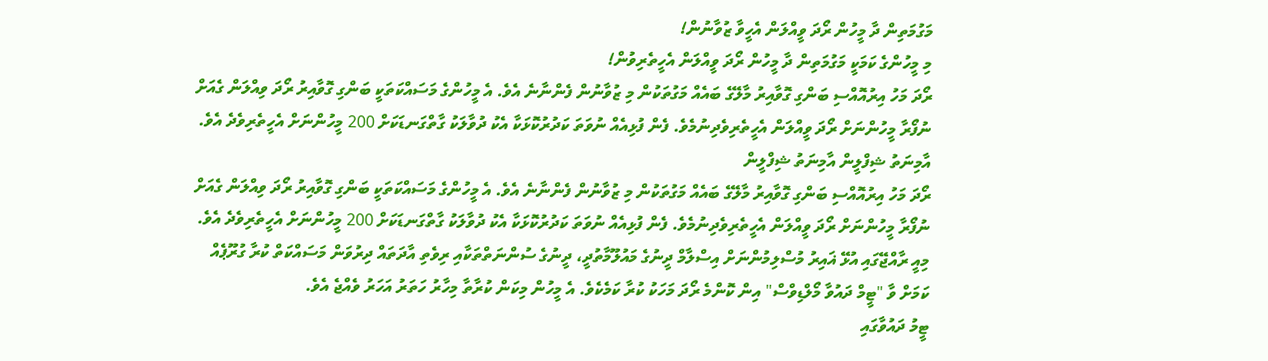މަގުމަތިން ދާ މީހުން ރޯދަ ވީއްލަން އެހީވާ ޒުވާނުން!
މި މީހުންގެ ކަމަކީ މަގުމަތިން ދާ މީހުން ރޯދަ ވީއްލަން އެހީތެރިވުން!
ރޯދަ މަހު އިރުއޮއްސި ބަންގި ގޮވާއިރު މާލޭގެ ބައެއް މަގުތަކުން މި ޒުވާނުން ފެންނާނެ އެވެ. އެ މީހުންގެ މަސައްކަތަކީ ބަންގި ގޮވާއިރު ރޯދަ ވިއްލަން ގެއަށް ނުފޯރާ މީހުންނަށް ރޯދަ ވީއްލަން އެހީތެރިވެދިނުމެވެ. ފެން ފުޅިއެއް ނުވަތަ ކަދުރުކޮޅަކާ އެކު ދުވާލަކު ގާތްގަނޑަކަށް 200 މީހުންނަށް އެހީތެރިވެދެ އެވެ.
އާމިނަތު ޝިފްލީން އާމިނަތު ޝިފްލީން
ރޯދަ މަހު އިރުއޮއްސި ބަންގި ގޮވާއިރު މާލޭގެ ބައެއް މަގުތަކުން މި ޒުވާނުން ފެންނާނެ އެވެ. އެ މީހުންގެ މަސައްކަތަކީ ބަންގި ގޮވާއިރު ރޯދަ ވިއްލަން ގެއަށް ނުފޯރާ މީހުންނަށް ރޯދަ ވީއްލަން އެހީތެރިވެދިނުމެވެ. ފެން ފުޅިއެއް ނުވަތަ ކަދުރުކޮޅަކާ އެކު ދުވާލަކު ގާތްގަނޑަކަށް 200 މީހުންނަށް އެހީތެރިވެދެ އެވެ.
މިއީ ރާއްޖޭގައި އުޅޭ ޣައިރު މުސްލިމުންނަށް އިސްލާމް ދީނުގެ މައުލޫމާތުދީ، ދީނުގެ ސުންނަތްތަކާއި ރިވެތި އާދަތައް ދިރުވަން މަސައްކަތް ކުރާ ގުރޫޕެއް ކަމަށް ވާ "ޓީމް ދައުވާ މޯލްޑިވްސް" އިން ކޮންމެ ރޯދަ މަހަކު ކުރާ ކަމެކެވެ. އެ މީހުން މިކަން ކުރާތާ މިހާރު ހަތަރު އަހަރު ވެއްޖެ އެވެ.
ޓީމު ދައުވާގައި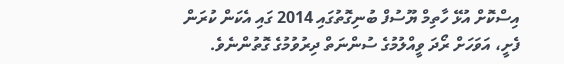އިސްކޮށް އުޅޭ ހާތިމް ޔޫސުފް ބުނިގޮތުގައި 2014 ގައި އެކަން ކުރަން ފެށީ، އަވަހަށް ރޯދަ ވީއްލުމުގެ ސުންނަތް ދިރުވުމުގެ ގޮތުންނެވެ.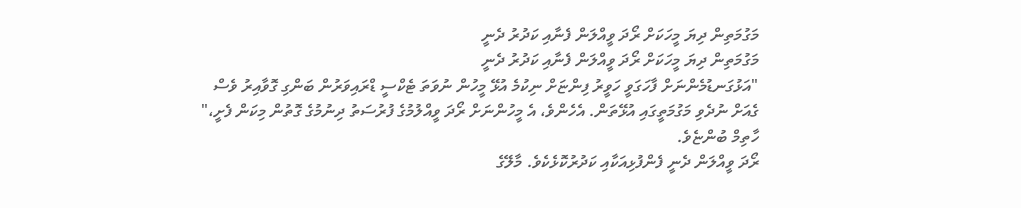މަގުމަތިން ދިޔަ މީހަކަށް ރޯދަ ވީއްލަން ފެނާއި ކަދުރު ދެނީ
މަގުމަތިން ދިޔަ މީހަކަށް ރޯދަ ވީއްލަން ފެނާއި ކަދުރު ދެނީ
"އަޅުގަނޑުމެންނަށް ފާހަގަވީ ހަވީރު ފިންޏަށް ނިކުމެ އުޅޭ މީހުން ނުވަތަ ޓެކްސީ ޑްރައިވަރުން ބަންގި ގޮވާއިރު ވެސް ގެއަށް ނުދެވި މަގުމަތީގައި އުޅޭތަން. އެހެންވެ، އެ މީހުންނަށް ރޯދަ ވީއްލުމުގެ ފުރުސަތު ދިނުމުގެ ގޮތުން މިކަން ފެށީ،" ހާތިމް ބުންޏެވެ.
ރޯދަ ވީއްލަން ދެނީ ފެންފުޅިއަކާއި ކަދުރުކޮޅެކެވެ. މާލޭގެ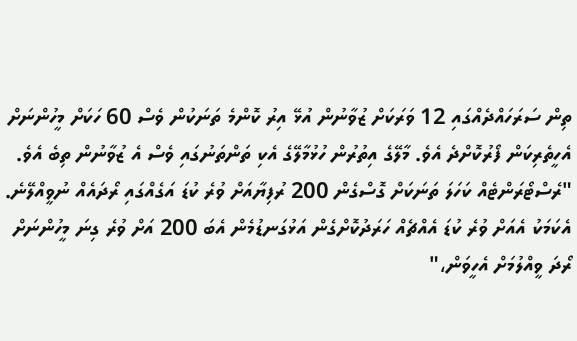ތިން ސަރަހައްދެއްގައި 12 ވަރަކަށް ޒުވާނުން އުޅޭ އިރު ކޮންމެ ތަނަކުން ވެސް 60 ހަކަށް މީހުންނަށް އެހީތެރިކަން ފޯރުކޮށްދެ އެވެ. މާލޭގެ އިތުރުން ހުޅުމާލޭގެ އެކި ތަންތަނުގައި ވެސް އެ ޒުވާނުން ތިބެ އެވެ.
"ރެސްޓޯރަންޓެއް ކަހަލަ ތަނަކަށް ގޮސްގެން 200 ރުފިޔާއަށް ވުރެ ކުޑަ އަގެއްގައި ރޯދައެއް ނުވީއްލޭނެ. އެކަމަކު އެއަށް ވުރެ ކުޑަ އެއްޗެއް ހަރަދުކޮށްގެން އަޅުގަނޑުމެން އެބަ 200 އަށް ވުރެ ގިނަ މީހުންނަށް ރޯދަ ވީއްލުމަށް އެހީވަން،"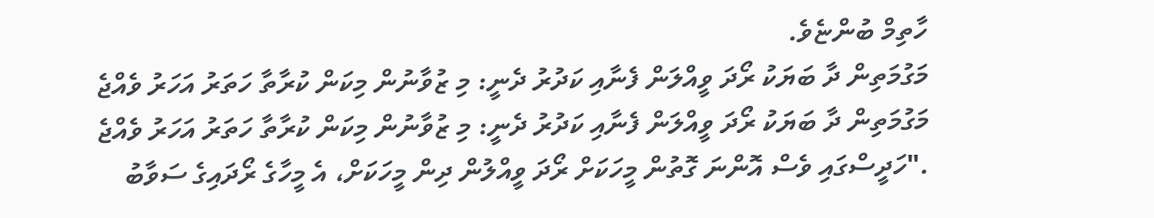ހާތިމް ބުންޏެވެ.
މަގުމަތިން ދާ ބަޔަކު ރޯދަ ވީއްލަން ފެނާއި ކަދުރު ދެނީ: މި ޒުވާނުން މިކަން ކުރާތާ ހަތަރު އަހަރު ވެއްޖެ
މަގުމަތިން ދާ ބަޔަކު ރޯދަ ވީއްލަން ފެނާއި ކަދުރު ދެނީ: މި ޒުވާނުން މިކަން ކުރާތާ ހަތަރު އަހަރު ވެއްޖެ
."ހަދީސްގައި ވެސް އޮންނަ ގޮތުން މީހަކަށް ރޯދަ ވީއްލުން ދިން މީހަކަށް، އެ މީހާގެ ރޯދައިގެ ސަވާބު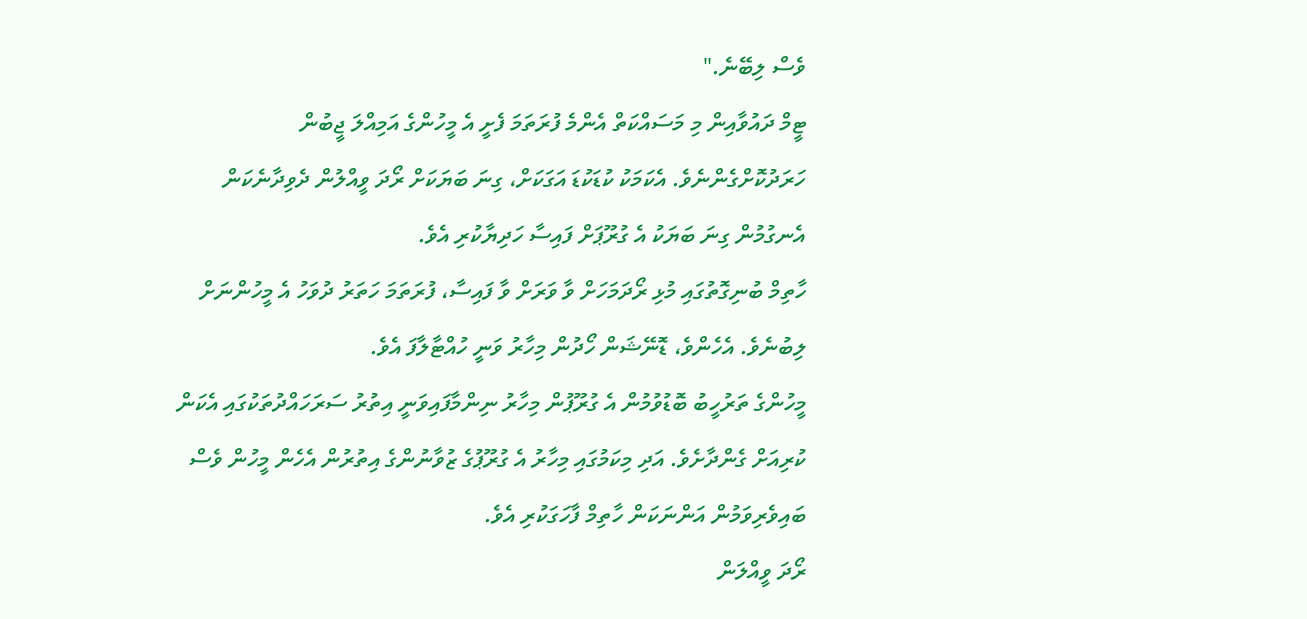ވެސް ލިބޭނެ."
ޓީމް ދައުވާއިން މި މަސައްކަތް އެންމެ ފުރަތަމަ ފެށީ އެ މީހުންގެ އަމިއްލަ ޖީބުން ހަރަދުކޮށްގެންނެވެ. އެކަމަކު ކުޑަކުޑަ އަގަކަށް، ގިނަ ބަޔަކަށް ރޯދަ ވީއްލުން ދެވިދާނެކަން އެނގުމުން ގިނަ ބަޔަކު އެ ގުރޫޕަށް ފައިސާ ހަދިޔާކުރި އެވެ.
ހާތިމް ބުނިގޮތުގައި މުޅި ރޯދަމަހަށް ވާ ވަރަށް ވާ ފައިސާ، ފުރަތަމަ ހަތަރު ދުވަހު އެ މީހުންނަށް ލިބުނެވެ. އެހެންވެ، ޑޮނޭޝަން ހޯދުން މިހާރު ވަނީ ހުއްޓާލާފަ އެވެ.
މީހުންގެ ތަރުހީބު ބޮޑުވުމުން އެ ގުރޫޕުން މިހާރު ނިންމާފައިވަނީ އިތުރު ސަރަހައްދުތަކުގައި އެކަން ކުރިއަށް ގެންދާށެވެ. އަދި މިކަމުގައި މިހާރު އެ ގުރޫޕުގެ ޒުވާނުންގެ އިތުރުން އެހެން މީހުން ވެސް ބައިވެރިވަމުން އަންނަކަން ހާތިމް ފާހަގަކުރި އެވެ.
ރޯދަ ވީއްލަން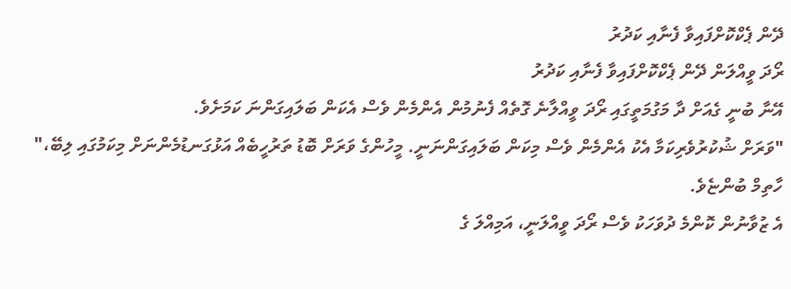ދޭން ޕެކްކޮށްފައިވާ ފެނާއި ކަދުރު
ރޯދަ ވީއްލަން ދޭން ޕެކްކޮށްފައިވާ ފެނާއި ކަދުރު
އޭނާ ބުނީ ގެއަށް ދާ މަގުމަތީގައި ރޯދަ ވީއްލާނެ ގޮތެއް ފެނުމުން އެންމެން ވެސް އެކަން ބަލައިގަންނަ ކަމަށެވެ.
"ވަރަށް ޝުކުރުވެރިކަމާ އެކު އެންމެން ވެސް މިކަން ބަލައިގަންނަނީ. މީހުންގެ ވަރަށް ބޮޑު ތަރުހީބެއް އަޅުގަނޑުމެންނަށް މިކަމުގައި ލިބޭ،" ހާތިމް ބުންޏެވެ.
އެ ޒުވާނުން ކޮންމެ ދުވަހަކު ވެސް ރޯދަ ވީއްލަނީ، އަމިއްލަ ގެ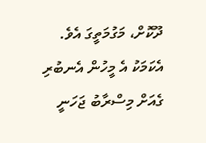ދޫކޮށް، މަގުމަތީގަ އެވެ. އެކަމަކު އެ މީހުން އެނބުރި ގެއަށް މިސްރާބު ޖަހަނީ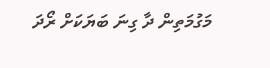މަގުމަތިން ދާ ގިނަ ބަޔަކަށް ރޯދަ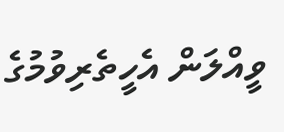ވީއްލަން އެހީތެރިވުމުގެ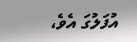އުފަލުގަ އެވެ،